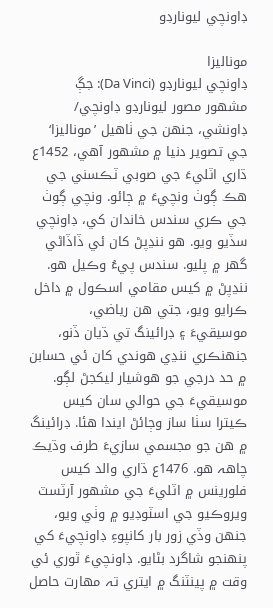ڊاونچي ليونارڊو

موناليزا
ڊاونچي ليونارڊو (Da Vinci): جڳ مشھور مصور ليونارڊو ڊاونچي/ ڊاونشي، جنهن جي ٺاهيل ’موناليزا‘ جي تصوير دنيا ۾ مشھور آهي، 1452ع ڌاري اٽليءَ جي صوبي ٽڪسني جي هڪ ڳوٺ ونچيءَ ۾ ڄائو. ونچي ڳوٺ جي ڪري سندس خاندان کي، ڊاونچي سڏيو ويو. هو ننڍپڻ کان ئي ڏاڏاڻي گهر ۾ پليو. سندس پيءُ وڪيل هو. ننڍپڻ ۾ کيس مقامي اسڪول ۾ داخل ڪرايو ويو، جتي هن رياضي، موسيقيءَ ۽ ڊرائينگ تي ڌيان ڏنو، جنهنڪري ننڍي هوندي کان ئي حسابن ۾ حد درجي جو هوشيار ليکجڻ لڳو. موسيقيءَ جي حوالي سان کيس ڪيترا سٺا ساز وڄائڻ ايندا هئا. ڊرائينگ ۾ هن جو مجسمي سازيءَ طرف وڌيڪ چاھہ هو. 1476ع ڌاري والد کيس فلورينس ۾ اٽليءَ جي مشھور آرٽسٽ ويروڪيو جي اسٽوڊيو ۾ وٺي ويو، جنهن وڏي زور بار کانپوءِ ڊاونچيءَ کي پنهنجو شاگرد بڻايو. ڊاونچيءَ ٿوري ئي وقت ۾ پينٽنگ ۾ ايتري تہ مهارت حاصل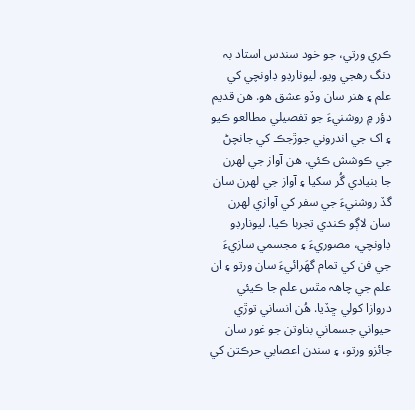ڪري ورتي، جو خود سندس استاد بہ دنگ رهجي ويو. ليونارڊو ڊاونچي کي علم ۽ هنر سان وڏو عشق هو. هن قديم دؤر ۾ روشنيءَ جو تفصيلي مطالعو ڪيو ۽ اک جي اندروني جوڙجڪ کي جانچڻ جي ڪوشش ڪئي. هن آواز جي لهرن جا بنيادي گُر سکيا ۽ آواز جي لهرن سان گڏ روشنيءَ جي سفر کي آوازي لهرن سان لاڳو ڪندي تجربا ڪيا. ليونارڊو ڊاونچي، مصوريءَ ۽ مجسمي سازيءَ جي فن کي تمام گهَرائيءَ سان ورتو ۽ ان علم جي چاھہ مٿس علم جا ڪيئي دروازا کولي ڇڏيا. هُن انساني توڙي حيواني جسماني بناوتن جو غور سان جائزو ورتو، ۽ سندن اعصابي حرڪتن کي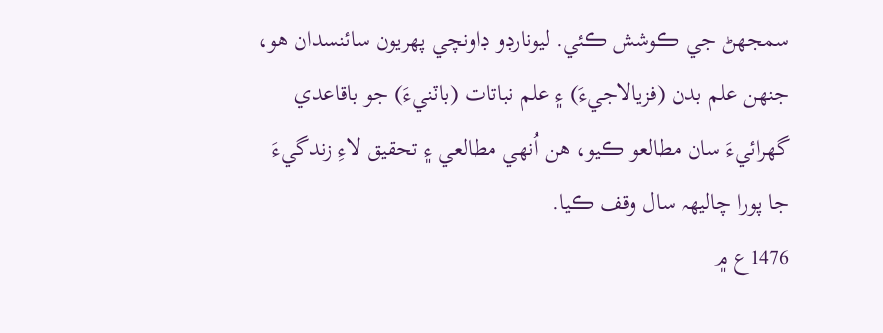سمجهڻ جي ڪوشش ڪئي. ليونارڊو ڊاونچي پهريون سائنسدان هو، جنهن علم بدن (فزيالاجيءَ) ۽ علم نباتات (باٽنيءَ) جو باقاعدي گهرائيءَ سان مطالعو ڪيو، هن اُنهي مطالعي ۽ تحقيق لاءِ زندگيءَ جا پورا چاليھہ سال وقف ڪيا.
1476ع ۾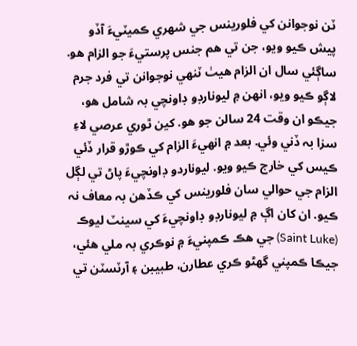ٽن نوجوانن کي فلورينس جي شھري ڪميٽيءَ آڏو پيش ڪيو ويو، جن تي هم جنس پرستيءَ جو الزام هو. ساڳئي سال ان الزام هيٺ ٽنهي نوجوانن تي فرد جرم لاڳو ڪيو ويو، انهن ۾ ليونارڊو ڊاونچي بہ شامل هو، جيڪو ان وقت 24 سالن جو هو. کين ٿوري عرصي لاءِ سزا بہ ڏني وئي. بعد ۾ انهيءَ الزام کي ڪوڙو قرار ڏئي ڪيس کي خارج ڪيو ويو. ليوناردو ڊاونچيءَ پاڻ تي لڳل الزام جي حوالي سان فلورينس کي ڪڏهن بہ معاف نہ ڪيو. ان کان اڳ ۾ ليونارڊو ڊاونچيءَ کي سينٽ ليوڪ (Saint Luke) جي هڪ ڪمپنيءَ ۾ نوڪري بہ ملي هئي، جيڪا ڪمپني گهڻو ڪري عطارن، طبيبن ۽ آرٽسٽن تي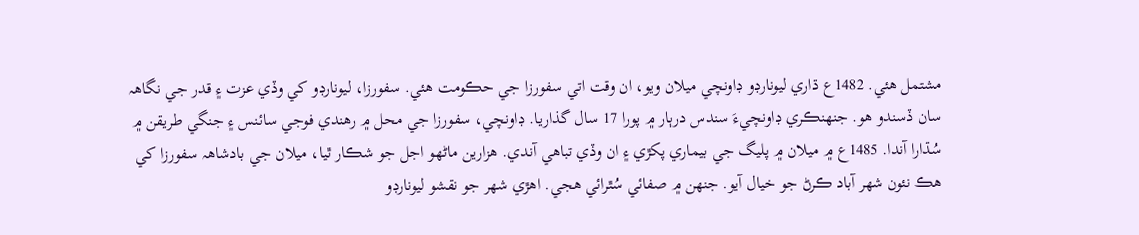مشتمل هئي. 1482ع ڌاري ليونارڊو ڊاونچي ميلان ويو، ان وقت اتي سفورزا جي حڪومت هئي. سفورزا، ليونارڊو کي وڏي عزت ۽ قدر جي نگاھہ سان ڏسندو هو. جنهنڪري ڊاونچيءَ سندس درٻار ۾ پورا 17 سال گذاريا. ڊاونچي، سفورزا جي محل ۾ رهندي فوجي سائنس ۽ جنگي طريقن ۾ سُڌارا آندا. 1485ع ۾ ميلان ۾ پليگ جي بيماري پکڙي ۽ ان وڏي تباهي آندي. هزارين ماڻهو اجل جو شڪار ٿيا، ميلان جي بادشاھہ سفورزا کي هڪ نئون شھر آباد ڪرڻ جو خيال آيو. جنهن ۾ صفائي سُٿرائي هجي. اهڙي شھر جو نقشو ليونارڊو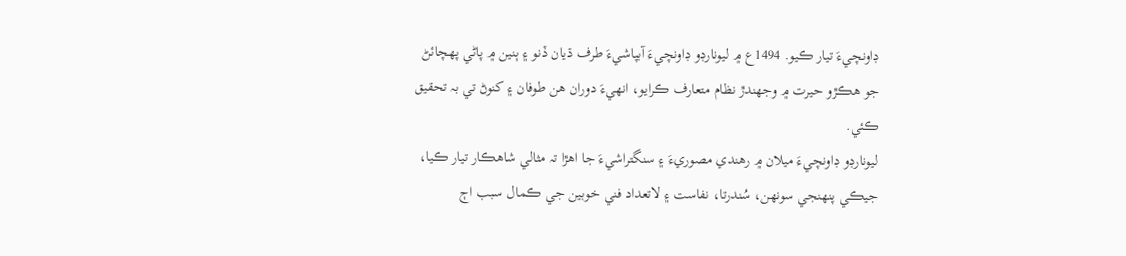ڊاونچيءَ تيار ڪيو. 1494ع ۾ ليونارڊو ڊاونچيءَ آبپاشيءَ طرف ڌيان ڏنو ۽ ٻنين ۾ پاڻي پهچائڻ جو هڪڙو حيرت ۾ وجهندڙ نظام متعارف ڪرايو، انهيءَ دوران هن طوفان ۽ کنوڻ تي بہ تحقيق ڪئي.
ليونارڊو ڊاونچيءَ ميلان ۾ رهندي مصوريءَ ۽ سنگتراشيءَ جا اهڙا تہ مثالي شاهڪار تيار ڪيا، جيڪي پنھنجي سونهن، سُندرتا، نفاست ۽ لاتعداد فني خوبين جي ڪمال سبب اڄ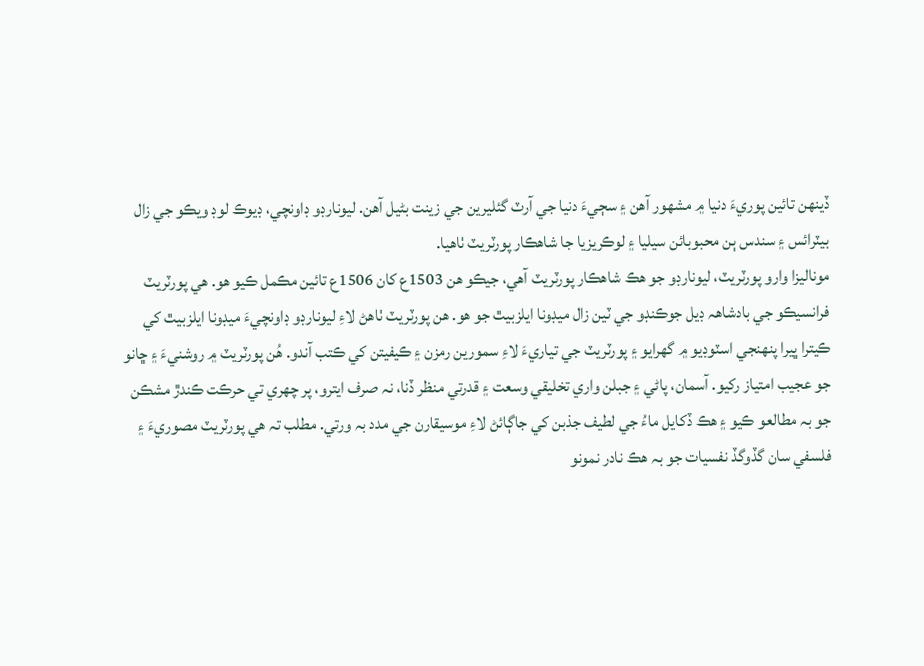ڏينهن تائين پوريءَ دنيا ۾ مشھور آهن ۽ سڄيءَ دنيا جي آرٽ گئليرين جي زينت بڻيل آهن. ليونارڊو ڊاونچي، ڊيوڪ لوڊ ويڪو جي زال بيٽرائس ۽ سندس ٻن محبوبائن سيليا ۽ لوڪريزيا جا شاهڪار پورٽريٽ ٺاهيا.
موناليزا وارو پورٽريٽ، ليونارڊو جو هڪ شاهڪار پورٽريٽ آهي، جيڪو هن 1503ع کان 1506ع تائين مڪمل ڪيو هو. هي پورٽريٽ فرانسيڪو جي بادشاھہ ڊيل جوڪنڊو جي ٽين زال ميڊونا ايلزبيٿ جو هو. هن پورٽريٽ ٺاهڻ لاءِ ليونارڊو ڊاونچيءَ ميڊونا ايلزبيٿ کي ڪيترا ڀيرا پنھنجي اسٽوڊيو ۾ گهرايو ۽ پورٽريٽ جي تياريءَ لاءِ سمورين رمزن ۽ ڪيفيتن کي ڪتب آندو. هُن پورٽريٽ ۾ روشنيءَ ۽ ڇانو جو عجيب امتياز رکيو. آسمان، پاڻي ۽ جبلن واري تخليقي وسعت ۽ قدرتي منظر ڏنا، نہ صرف ايترو، پر چهري تي حرڪت ڪندڙ مشڪن جو بہ مطالعو ڪيو ۽ هڪ ڏکايل ماءُ جي لطيف جذبن کي جاڳائڻ لاءِ موسيقارن جي مدد بہ ورتي. مطلب تہ هي پورٽريٽ مصوريءَ ۽ فلسفي سان گڏوگڏ نفسيات جو بہ هڪ نادر نمونو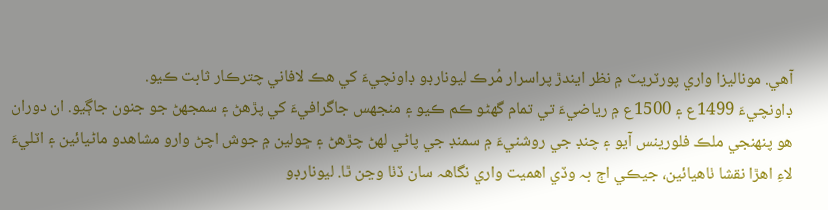آهي. موناليزا واري پورٽريٽ ۾ نظر ايندڙ پراسرار مُرڪ ليونارڊو ڊاونچيءَ کي هڪ لافاني چترڪار ثابت ڪيو.
ڊاونچيءَ 1499ع ۽ 1500ع ۾ رياضيءَ تي تمام گهڻو ڪم ڪيو ۽ منجهس جاگرافيءَ کي پڙهڻ ۽ سمجهڻ جو جنون جاڳيو. ان دوران هو پنھنجي ملڪ فلورينس آيو ۽ چنڊ جي روشنيءَ ۾ سمنڊ جي پاڻي لھڻ چڙهڻ ۽ ڇولين ۾ جوش اچڻ وارو مشاهدو ماڻيائين ۽ اٽليءَ لاءِ اهڙا نقشا ٺاهيائين، جيڪي اڄ بہ وڏي اهميت واري نگاھہ سان ڏٺا وڃن ٿا. ليونارڊو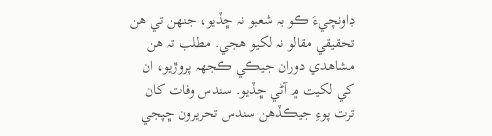ڊاونچيءَ ڪو بہ شعبو نہ ڇڏيو، جنهن تي هن تحقيقي مقالو نہ لکيو هجي. مطلب تہ هن مشاهدي دوران جيڪي ڪجهہ پروڙيو، ان کي لکيت ۾ آڻي ڇڏيو. سندس وفات کان ترت پوءِ جيڪڏهن سندس تحريرون ڇپجي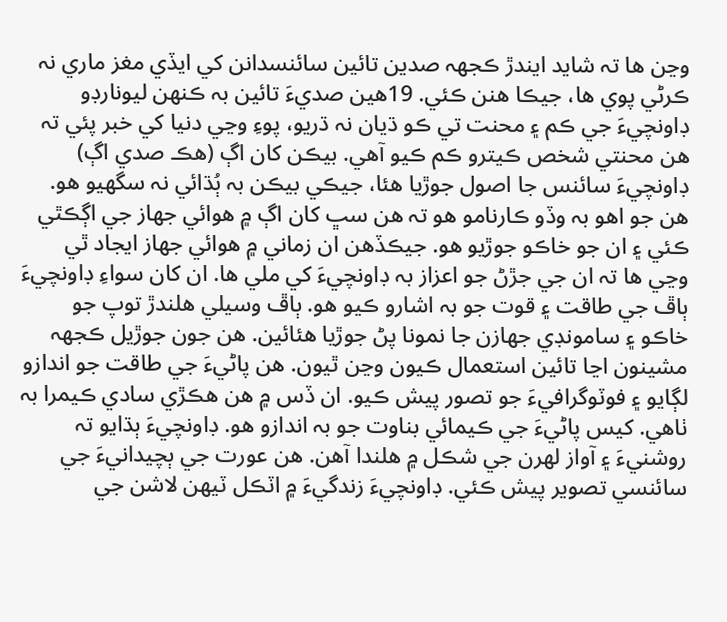وڃن ها تہ شايد ايندڙ ڪجهہ صدين تائين سائنسدانن کي ايڏي مغز ماري نہ ڪرڻي پوي ها، جيڪا هنن ڪئي. 19هين صديءَ تائين بہ ڪنهن ليونارڊو ڊاونچيءَ جي ڪم ۽ محنت تي ڪو ڌيان نہ ڌريو، پوءِ وڃي دنيا کي خبر پئي تہ هن محنتي شخص ڪيترو ڪم ڪيو آهي. بيڪن کان اڳ (هڪ صدي اڳ) ڊاونچيءَ سائنس جا اصول جوڙيا هئا، جيڪي بيڪن بہ ٻُڌائي نہ سگهيو هو. هن جو اهو بہ وڏو ڪارنامو هو تہ هن سڀ کان اڳ ۾ هوائي جھاز جي اڳڪٿي ڪئي ۽ ان جو خاڪو جوڙيو هو. جيڪڏهن ان زماني ۾ هوائي جھاز ايجاد ٿي وڃي ها تہ ان جي جڙڻ جو اعزاز بہ ڊاونچيءَ کي ملي ها. ان کان سواءِ ڊاونچيءَ ٻاڦ جي طاقت ۽ قوت جو بہ اشارو ڪيو هو. ٻاڦ وسيلي هلندڙ توپ جو خاڪو ۽ سامونڊي جهازن جا نمونا پڻ جوڙيا هئائين. هن جون جوڙيل ڪجهہ مشينون اڃا تائين استعمال ڪيون وڃن ٿيون. هن پاڻيءَ جي طاقت جو اندازو لڳايو ۽ فوٽوگرافيءَ جو تصور پيش ڪيو. ان ڏس ۾ هن هڪڙي سادي ڪيمرا بہ ٺاهي. کيس پاڻيءَ جي ڪيمائي بناوت جو بہ اندازو هو. ڊاونچيءَ ٻڌايو تہ روشنيءَ ۽ آواز لهرن جي شڪل ۾ هلندا آهن. هن عورت جي ٻچيدانيءَ جي سائنسي تصوير پيش ڪئي. ڊاونچيءَ زندگيءَ ۾ اٽڪل ٽيهن لاشن جي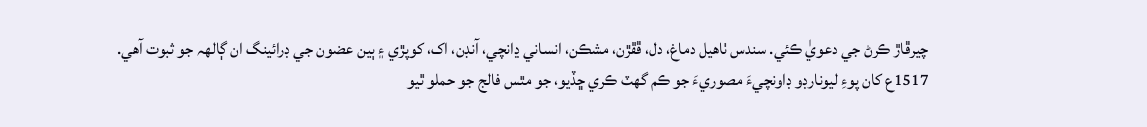چيرڦاڙ ڪرڻ جي دعويٰ ڪئي. سندس ٺاهيل دماغ، دل، ڦڦڙن، مشڪن، انساني ڍانچي، آنڊن، اک، کوپڙي ۽ ٻين عضون جي ڊرائينگ ان ڳالھہ جو ثبوت آهي.
1517ع کان پوءِ ليونارڊو ڊاونچيءَ مصوريءَ جو ڪم گهٽ ڪري ڇڏيو، جو مٿس فالج جو حملو ٿيو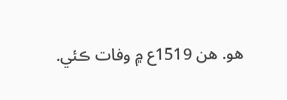هو. هن 1519ع ۾ وفات ڪئي.